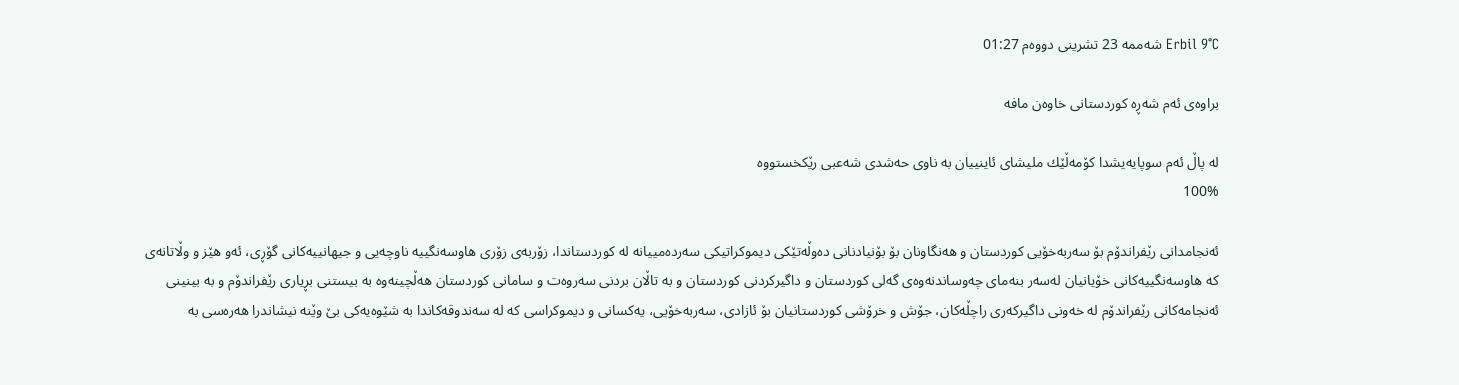Erbil 9°C شەممە 23 تشرینی دووەم 01:27

براوه‌ی ئه‌م شه‌ڕه‌ کوردستانی خاوه‌ن مافه‌

له‌ پاڵ ئه‌م سوپایه‌یشدا كۆمه‌ڵێك ملیشای ئاینییان به‌ ناوی حه‌شدی شه‌عبی رێكخستووه‌
100%

ئه‌نجامدانی رێفراندۆم بۆ سه‌ربه‌خۆیی كوردستان و هه‌نگاونان بۆ بۆنیادنانی ده‌وڵه‌تێكی دیموكراتیكی سه‌رده‌مییانه‌ له‌ كوردستاندا، زۆربه‌ی زۆری هاوسه‌نگییه‌ ناوچه‌یی و جیهانییه‌كانی گۆڕی، ئه‌و هێز و وڵاتانه‌ی كه‌ هاوسه‌نگییه‌كانی خۆیانیان له‌سه‌ر بنه‌مای چه‌وساندنه‌وه‌ی گه‌لی كوردستان و داگیركردنی كوردستان و به‌ تاڵان بردنی سه‌روه‌ت و سامانی كوردستان هه‌ڵچینه‌وه‌ به‌ بیستنی بڕیاری رێفراندۆم و به‌ بینینی ئه‌نجامه‌كانی رێفراندۆم له‌ خه‌ونی داگیركه‌ری راچڵه‌كان، جۆش و خرۆشی كوردستانیان بۆ ئازادی، سه‌ربه‌خۆیی، یه‌كسانی و دیموكراسی كه‌ له‌ سه‌ندوقه‌كاندا به‌ شێوه‌یه‌كی بێ وێنه‌ نیشاندرا هه‌ره‌سی به‌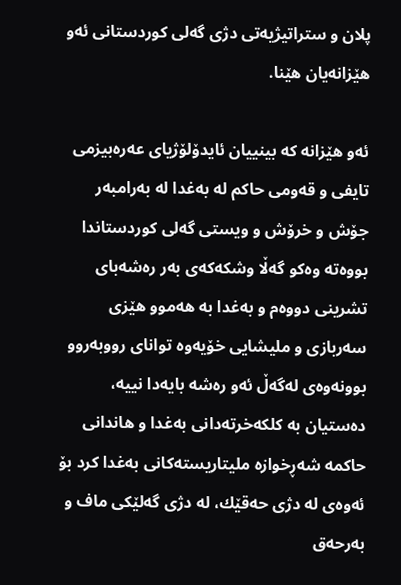پلان و ستراتیژیه‌تی دژی گه‌لی كوردستانی ئه‌و هێزانه‌یان هێنا.

ئه‌و هێزانه‌ كه‌ بینییان ئایدۆلۆژیای عه‌ره‌بیزمی تایفی و قه‌ومی حاكم له‌ به‌غدا له‌ به‌رامبه‌ر جۆش و خرۆش و ویستی گه‌لی كوردستاندا بووه‌ته‌ وه‌كو گه‌ڵا وشكه‌كه‌ی به‌ر ره‌شه‌بای تشرینی دووه‌م و به‌غدا به‌ هه‌موو هێزی سه‌ربازی و ملیشایی خۆیه‌وه‌ توانای رووبه‌روو بوونه‌وه‌ی له‌گه‌ڵ ئه‌و ره‌شه‌ بایه‌دا نییه‌، ده‌ستیان به‌ كلكه‌خرته‌دانی به‌غدا و هاندانی حاكمه‌ شه‌ڕخوازه‌ ملیتاریسته‌كانی به‌غدا كرد بۆ ئه‌وه‌ی له‌ دژی حه‌قێك، له‌ دژی گه‌لێكی ماف و به‌رحه‌ق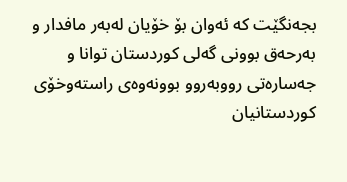بجه‌نگێت كه‌ ئه‌وان بۆ خۆیان له‌به‌ر مافدار و به‌رحه‌ق بوونی گه‌لی كوردستان توانا و جه‌ساره‌تی رووبه‌روو بوونه‌وه‌ی راسته‌وخۆی كوردستانیان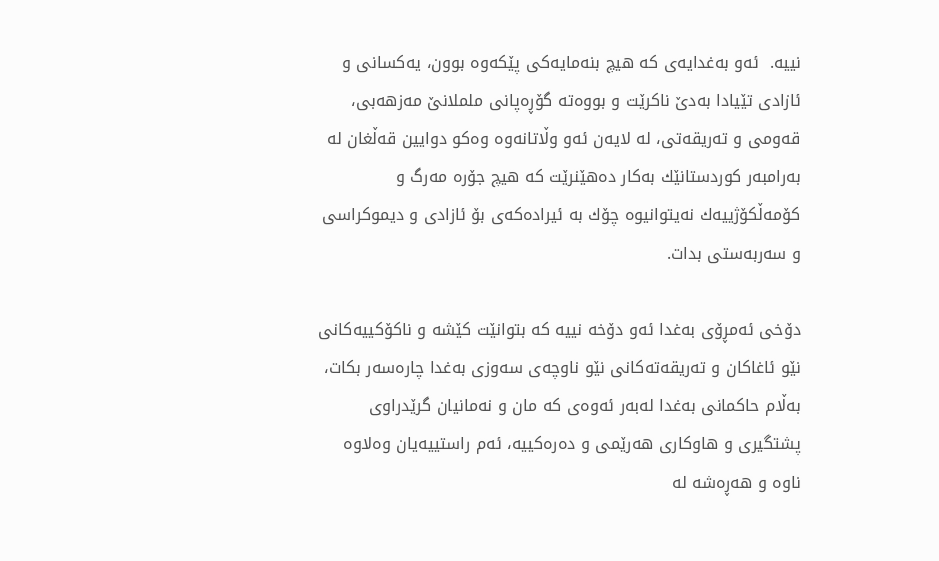نییه‌.  ئه‌و به‌غدایه‌ی كه‌ هیچ بنه‌مایه‌كی پێكه‌وه‌ بوون، یه‌كسانی و ئازادی تێیادا به‌دێ ناكرێت و بووه‌ته‌ گۆڕه‌پانی ململانێ مه‌زهه‌بی، قه‌ومی و ته‌ریقه‌تی، له‌ لایه‌ن ئه‌و وڵاتانه‌وه‌ وه‌كو دوایین قه‌ڵغان له‌ به‌رامبه‌ر كوردستانێك به‌كار ده‌هێنرێت كه‌ هیچ جۆره‌ مه‌رگ و كۆمه‌ڵكۆژییه‌ك نه‌یتوانیوه‌ چۆك به‌ ئیراده‌كه‌ی بۆ ئازادی و دیموكراسی و سه‌ربه‌ستی بدات.

دۆخی ئه‌مڕۆی به‌غدا ئه‌و دۆخه‌ نییه‌ كه‌ بتوانێت كێشه‌ و ناكۆكییه‌كانی نێو ئاغاكان و ته‌ریقه‌ته‌كانی نێو ناوچه‌ی سه‌وزی به‌غدا چاره‌سه‌ر بكات، به‌ڵام حاكمانی به‌غدا له‌به‌ر ئه‌وه‌ی كه‌ مان و نه‌مانیان گرێدراوی پشتگیری و هاوكاری هه‌رێمی و ده‌ره‌كییه‌، ئه‌م راستییه‌یان وه‌لاوه‌ ناوه‌ و هه‌ڕه‌شه‌ له‌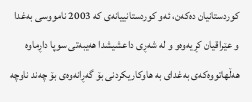كوردستانیان ده‌كه‌ن، ئه‌و كوردستانییانه‌ی كه‌ 2003 نامووسی به‌غدا و عێراقیان كڕیه‌وه‌و و له‌ شه‌ڕی داعشیشدا هه‌یبه‌تی سوپا داڕماوه‌ هه‌ڵهاتووه‌كه‌ی به‌غدای به‌ هاوكاریكردنی بۆ گه‌ڕانه‌وه‌ی بۆ چه‌ند ناوچه‌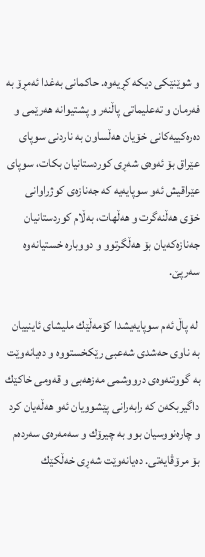و شوێنێكی دیكه‌ كڕیه‌وه‌. حاكمانی به‌غدا ئه‌مڕۆ به‌ فه‌رمان و ته‌علیماتی پاڵنه‌ر و پشتیوانه‌ هه‌رێمی و ده‌ره‌كییه‌كانی خۆیان هه‌ڵساون به‌ ناردنی سوپای عێراق بۆ ئه‌وه‌ی شه‌ڕی كوردستانیان بكات، سوپای عێراقیش ئه‌و سوپایه‌یه‌ كه‌ جه‌نازه‌ی كوژراوانی خۆی هه‌ڵنه‌گرت و هه‌ڵهات، به‌ڵام كوردستانیان جه‌نازه‌كه‌یان بۆ هه‌ڵگرتوو و دووباره‌ خستیانه‌وه‌ سه‌رپێ.

 له‌ پاڵ ئه‌م سوپایه‌یشدا كۆمه‌ڵێك ملیشای ئاینییان به‌ ناوی حه‌شدی شه‌عبی رێكخستووه‌ و ده‌یانه‌وێت به‌ گووتنه‌وه‌ی درووشمی مه‌زهه‌بی و قه‌ومی خاكێك داگیربكه‌ن كه‌ رابه‌رانی پێشوویان ئه‌و هه‌ڵه‌یان كرد و چاره‌نووسیان بوو به‌ چیرۆك و سه‌مه‌ره‌ی سه‌رده‌م بۆ مرۆڤایه‌تی. ده‌یانه‌وێت شه‌ڕی خه‌ڵكێك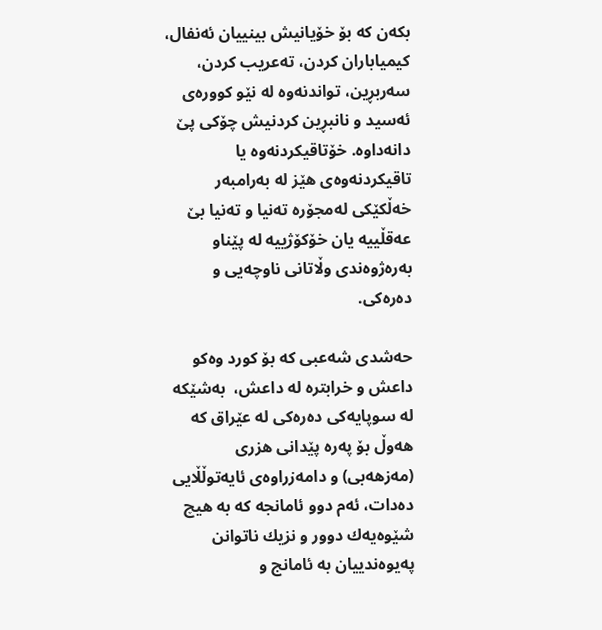بكه‌ن كه‌ بۆ خۆیانیش بینییان ئه‌نفال، كیمیاباران كردن، ته‌عریب كردن، سه‌ربڕین، تواندنه‌وه‌ له‌ نێو كووره‌ی ئه‌سید و نانبڕین كردنیش چۆكی پێ دانه‌داوه‌. خۆتاقیكردنه‌وه‌ یا تاقیكردنه‌وه‌ی هێز له‌ به‌رامبه‌ر خه‌ڵكێكی له‌مجۆره‌ ته‌نیا و ته‌نیا بێ عه‌قڵییه‌ یان خۆكۆژییه‌ له‌ پێناو به‌ره‌ژوه‌ندی وڵاتانی ناوچه‌یی و ده‌ره‌كی.

حه‌شدی شه‌عبی كه‌ بۆ كورد وه‌كو داعش و خرابتره‌ له‌ داعش،  به‌شێكه‌ له‌ سوپایه‌كی ده‌ره‌كی له‌ عێراق كه‌ هه‌وڵ بۆ په‌ره‌ پێدانی هزری (مه‌زهه‌بى) و دامه‌زراوه‌ی ئایه‌توڵڵایی ده‌دات، ئه‌م دوو ئامانجه‌ كه‌ به‌ هیچ شێوه‌یه‌ك دوور و نزیك ناتوانن په‌یوه‌ندییان به‌ ئامانج و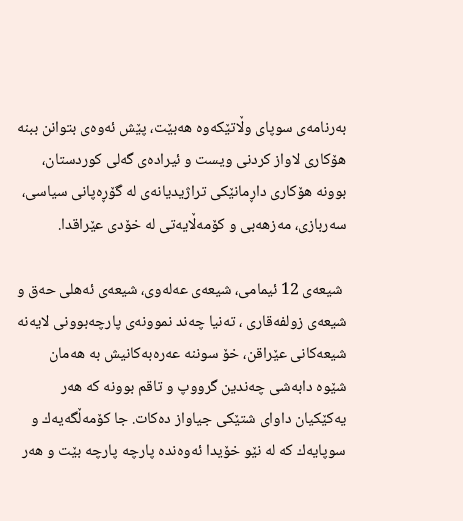به‌رنامه‌ی سوپای وڵاتێكه‌وه‌ هه‌بێت، پێش ئه‌وه‌ی بتوانن ببنه‌ هۆكاری لاواز كردنی ویست و ئیراده‌ی گه‌لی كوردستان، بوونه‌ هۆكاری داڕمانێكی تراژیدیانه‌ی له‌ گۆڕه‌پانی سیاسی، سه‌ربازی، مه‌زهه‌بی و كۆمه‌ڵایه‌تی له‌ خۆدی عێراقدا.

 شیعه‌ی 12 ئیمامی، شیعه‌ی عه‌له‌وی، شیعه‌ی ئه‌هلی حه‌ق و شیعه‌ی زولفه‌قاری ، ته‌نیا چه‌ند نموونه‌ی پارچه‌بوونی لایه‌نه‌ شیعه‌كانی عێراقن، خۆ سوننه‌ عه‌ره‌به‌كانیش به‌ هه‌مان شێوه‌ دابه‌شی چه‌ندین گرووپ و تاقم بوونه‌ كه‌ هه‌ر یه‌كێكیان داوای شتێكی جیاواز ده‌كات. جا كۆمه‌ڵگه‌یه‌ك و سوپایه‌ك كه‌ له‌ نێو خۆیدا ئه‌وه‌نده‌ پارچه‌ پارچه‌ بێت و هه‌ر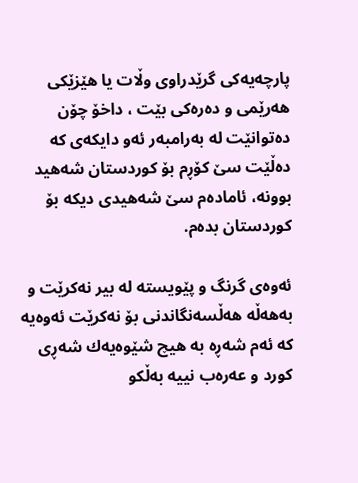پارچه‌یه‌كی گرێدراوی وڵات یا هێزێكی هه‌رێمی و ده‌ره‌كی بێت ، داخۆ چۆن ده‌توانێت له‌ به‌رامبه‌ر ئه‌و دایكه‌ی كه‌ ده‌ڵێت سێ كۆڕم بۆ كوردستان شه‌هید بوونه‌، ئاماده‌م سێ شه‌هیدی دیكه‌ بۆ كوردستان بده‌م.

ئه‌وه‌ی گرنگ و پێویسته‌ له‌ بیر نه‌كرێت و به‌هه‌ڵه‌ هه‌ڵسه‌نگاندنی بۆ نه‌كرێت ئه‌وه‌یه‌ كه‌ ئه‌م شه‌ڕه‌ به‌ هیچ شێوه‌یه‌ك شه‌ڕی كورد و عه‌ره‌ب نییه‌ به‌ڵكو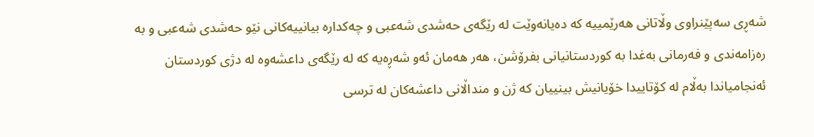شه‌ڕی سه‌پێنراوی وڵاتانی هه‌رێمییه‌ كه‌ ده‌یانه‌وێت له‌ رێگه‌ی حه‌شدی شه‌عبی و چه‌كداره‌ بیانییه‌كانی نێو حه‌شدی شه‌عبی و به‌ ره‌زامه‌ندی و فه‌رمانی به‌غدا به‌ كوردستانیانی بفرۆشن، هه‌ر هه‌مان ئه‌و شه‌ڕه‌یه‌ كه‌ له‌ رێگه‌ی داعشه‌وه‌ له‌ دژی كوردستان ئه‌نجامیاندا به‌ڵام له‌ كۆتاییدا خۆیانیش بینییان كه‌ ژن و منداڵانی داعشه‌كان له‌ ترسی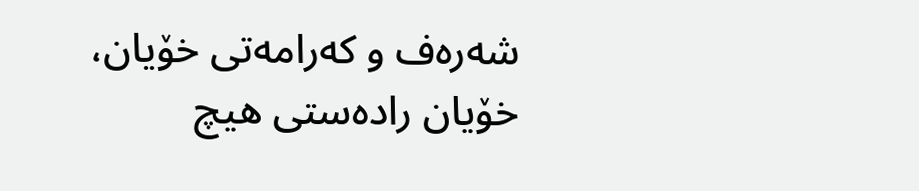شه‌ره‌ف و كه‌رامه‌تی خۆیان، خۆیان راده‌ستی هیچ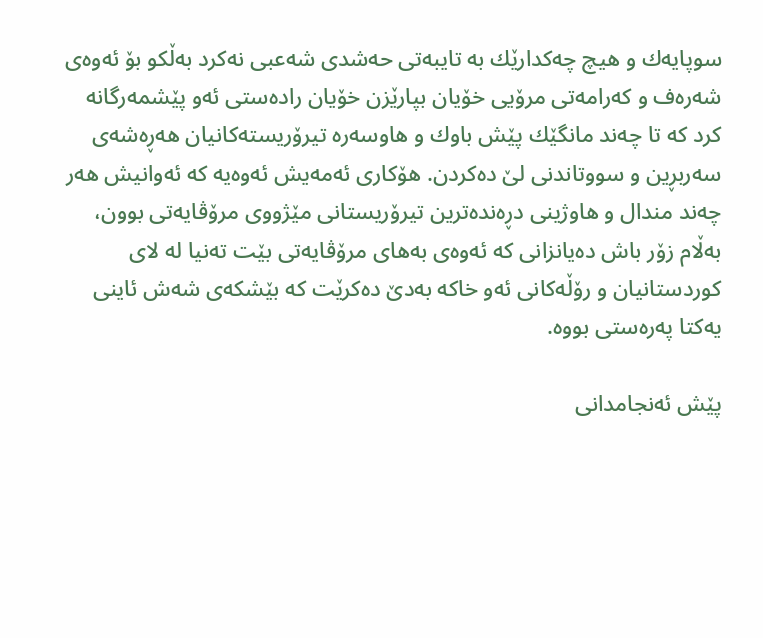سوپایه‌ك و هیچ چه‌كدارێك به‌ تایبه‌تی حه‌شدی شه‌عبی نه‌كرد به‌ڵكو بۆ ئه‌وه‌ی شه‌ره‌ف و كه‌رامه‌تی مرۆیی خۆیان بپارێزن خۆیان راده‌ستی ئه‌و پێشمه‌رگانه‌ كرد كه‌ تا چه‌ند مانگێك پێش باوك و هاوسه‌ره‌ تیرۆریسته‌كانیان هه‌ڕه‌شه‌ی سه‌ربڕین و سووتاندنی لێ ده‌كردن. هۆكاری ئه‌مه‌یش ئه‌وه‌یه‌ كه‌ ئه‌وانیش هه‌ر چه‌ند مندال و هاوژینی دڕه‌نده‌ترین تیرۆریستانی مێژووی مرۆڤایه‌تی بوون، به‌ڵام زۆر باش ده‌یانزانی كه‌ ئه‌وه‌ی به‌های مرۆڤایه‌تی بێت ته‌نیا له‌ لای كوردستانیان و رۆڵه‌كانی ئه‌و خاكه‌ به‌دێ ده‌كرێت كه‌ بێشكه‌ی شه‌ش ئاینی یه‌كتا په‌ره‌ستی بووه‌.

پێش ئه‌نجامدانی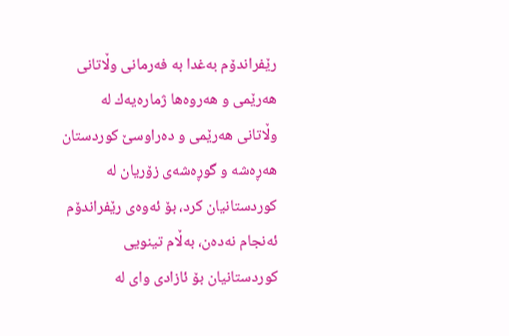رێفراندۆم به‌غدا به‌ فه‌رمانی وڵاتانی هه‌رێمی و هه‌روه‌ها ژماره‌یه‌ك له‌ وڵاتانی هه‌رێمی و ده‌راوسێ كوردستان هه‌ڕه‌شه‌ و گوڕه‌شه‌ی زۆریان له‌ كوردستانیان كرد، بۆ ئه‌وه‌ی رێفراندۆم ئه‌نجام نه‌ده‌ن، به‌ڵام تینویی كوردستانیان بۆ ئازادی وای له‌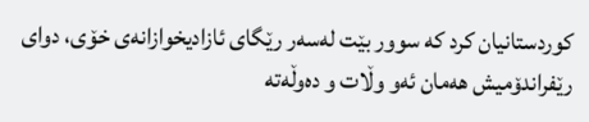كوردستانیان كرد كه‌ سوور بێت له‌سه‌ر رێگای ئازادیخوازانه‌ی خۆی، دوای رێفراندۆمیش هه‌مان ئه‌و وڵات و ده‌وڵه‌ته‌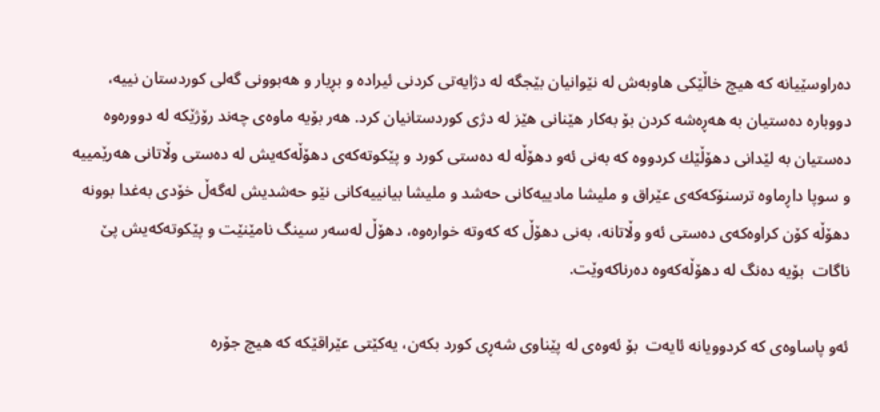ده‌راوسێیانه‌ كه‌ هیچ خاڵێكی هاوبه‌ش له‌ نێوانیان بێجگه‌ له‌ دژایه‌تی كردنی ئیراده‌ و بڕیار و هه‌بوونی گه‌لی كوردستان نییه‌، دووباره‌ ده‌ستیان به‌ هه‌ڕه‌شه‌ كردن بۆ به‌كار هێنانی هێز له‌ دژی كوردستانیان كرد. هه‌ر بۆیه‌ ماوه‌ی چه‌ند رۆژێكه‌ له‌ دووره‌وه‌ ده‌ستیان به‌ لێدانی دهۆڵێك كردووه‌ كه‌ به‌نی ئه‌و دهۆڵه‌ له‌ ده‌ستی كورد و پێكوته‌كه‌ی دهۆڵه‌كه‌یش له‌ ده‌ستی وڵاتانی هه‌رێمییه‌ و سوپا داڕماوه‌ ترسنۆكه‌كه‌ی عێراق و ملیشا مادییه‌كانی حه‌شد و ملیشا بیانییه‌كانی نێو حه‌شدیش له‌گه‌ڵ خۆدی به‌غدا بوونه‌ دهۆڵه‌ كۆن كراوه‌كه‌ی ده‌ستی ئه‌و وڵاتانه‌، به‌نی دهۆڵ كه‌ كه‌وته‌ خواره‌وه‌، دهۆڵ له‌سه‌ر سینگ نامێنێت و پێكوته‌كه‌یش پێ ناگات  بۆیه‌ ده‌نگ له‌ دهۆڵه‌كه‌وه‌ ده‌رناكه‌وێت.

ئه‌و پاساوه‌ی كه‌ كردوویانه‌ ئایه‌ت  بۆ ئه‌وه‌ی له‌ پێناوی شه‌ڕی كورد بكه‌ن، یه‌كێتی عێراقێكه‌ كه‌ هیچ جۆره‌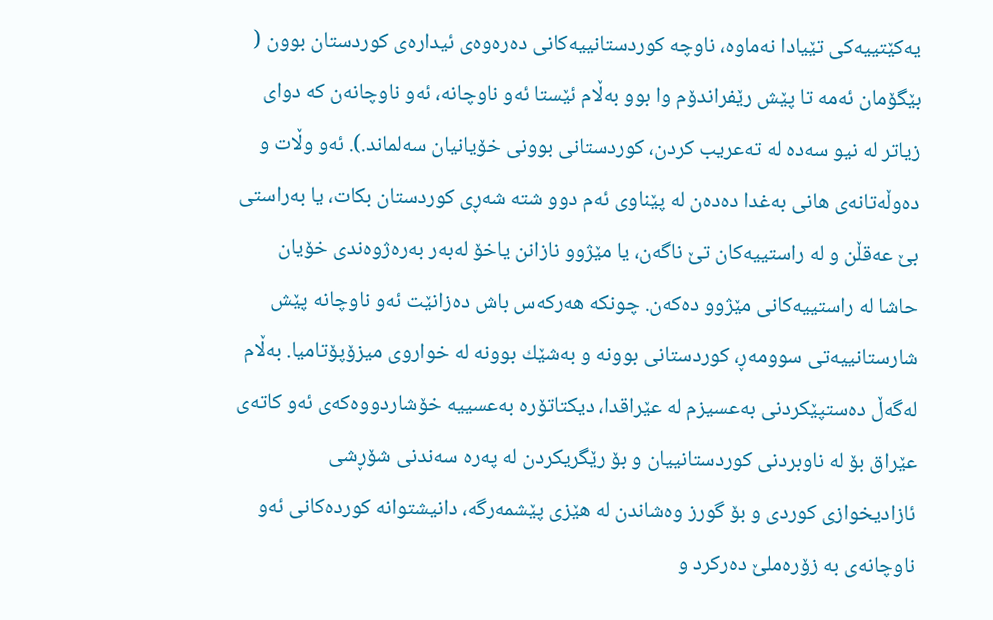یه‌كێتییه‌كی تێیادا نه‌ماوه‌، ناوچه‌ كوردستانییه‌كانی ده‌ره‌وه‌ی ئیداره‌ی كوردستان بوون ( بێگۆمان ئه‌مه‌ تا پێش رێفراندۆم وا بوو به‌ڵام ئێستا ئه‌و ناوچانه‌، ئه‌و ناوچانه‌ن كه‌ دوای زیاتر له‌ نیو سه‌ده‌ له‌ ته‌عریب كردن، كوردستانی بوونی خۆیانیان سه‌لماند.). ئه‌و وڵات و ده‌وڵه‌تانه‌ی هانی به‌غدا ده‌ده‌ن له‌ پێناوی ئه‌م دوو شته‌ شه‌ڕی كوردستان بكات، یا به‌راستی بێ عه‌قڵن و له‌ راستییه‌كان تێ ناگه‌ن، یا مێژوو نازانن یاخۆ له‌به‌ر به‌ره‌ژوه‌ندی خۆیان حاشا له‌ راستییه‌كانی مێژوو ده‌كه‌ن. چونكه‌ هه‌ركه‌س باش ده‌زانێت ئه‌و ناوچانه‌ پێش شارستانییه‌تی سوومه‌ڕ، كوردستانی بوونه‌ و به‌شێك بوونه‌ له‌ خواروی میزۆپۆتامیا. به‌ڵام له‌گه‌ڵ ده‌ستپێكردنی به‌عسیزم له‌ عێراقدا، دیكتاتۆره‌ به‌عسییه‌ خۆشاردووه‌كه‌ی ئه‌و كاته‌ی عێراق بۆ له‌ ناوبردنی كوردستانییان و بۆ رێگریكردن له‌ په‌ره‌ سه‌ندنی شۆڕشی ئازادیخوازی كوردی و بۆ گورز وه‌شاندن له‌ هێزی پێشمه‌رگه‌، دانیشتوانه‌ كورده‌كانی ئه‌و ناوچانه‌ی به‌ زۆره‌ملێ ده‌ركرد و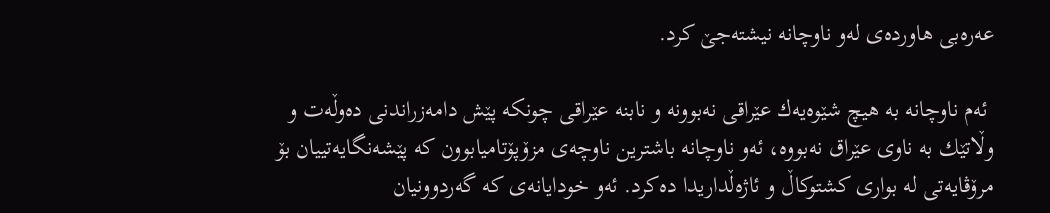عه‌ره‌بی هاورده‌ی له‌و ناوچانه‌ نیشته‌جێ كرد.

 ئه‌م ناوچانه‌ به‌ هیچ شێوه‌یه‌ك عێراقی نه‌بوونه‌ و نابنه‌ عێراقی چونكه‌ پێش دامه‌زراندنی ده‌وڵه‌ت و وڵاتێك به‌ ناوی عێراق نه‌بووه‌، ئه‌و ناوچانه‌ باشترین ناوچه‌ی مزۆپۆتامیابوون كه‌ پێشه‌نگایه‌تییان بۆ مرۆڤایه‌تی له‌ بواری كشتوكاڵ و ئاژه‌ڵداریدا ده‌كرد. ئه‌و خودایانه‌ی كه‌ گه‌ردوونیان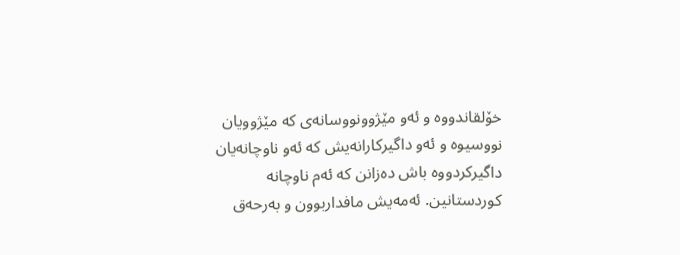خۆلقاندووه‌ و ئه‌و مێژوونووسانه‌ی كه‌ مێژوویان نووسیوه‌ و ئه‌و داگیركارانه‌یش كه‌ ئه‌و ناوچانه‌یان داگیركردووه‌ باش ده‌زانن كه‌ ئه‌م ناوچانه‌ كوردستانین. ئه‌مه‌یش مافداربوون و به‌رحه‌ق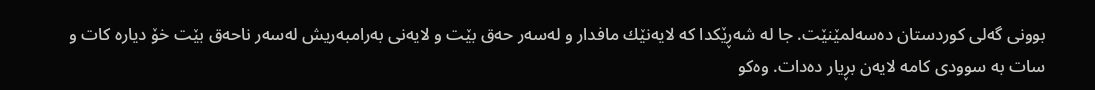بوونی گه‌لی كوردستان ده‌سه‌لمێنێت. جا له‌ شه‌ڕێكدا كه‌ لایه‌نێك مافدار و له‌سه‌ر حه‌ق بێت و لایه‌نی به‌رامبه‌ریش له‌سه‌ر ناحه‌ق بێت خۆ دیاره‌ كات و سات به‌ سوودی كامه‌ لایه‌ن بڕیار ده‌دات. وه‌كو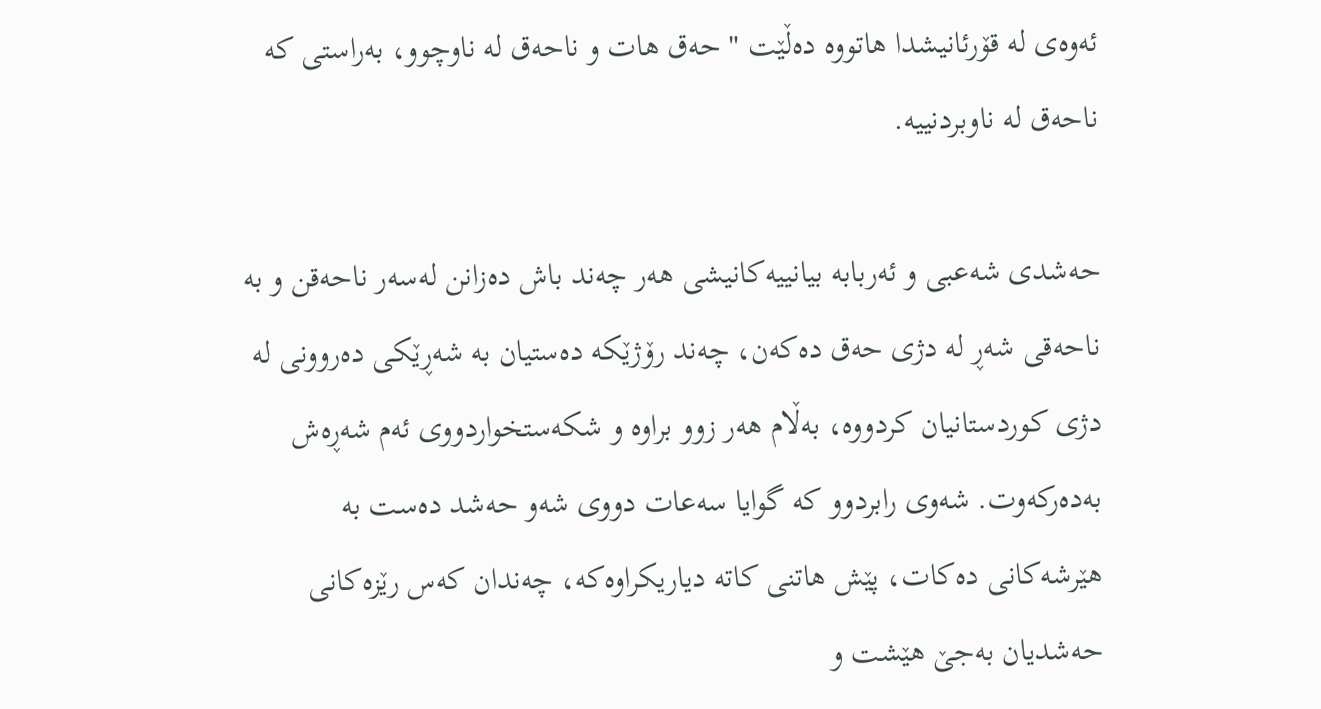ئه‌وه‌ی له‌ قۆرئانیشدا هاتووه‌ ده‌ڵێت " حه‌ق هات و ناحه‌ق له‌ ناوچوو، به‌راستی كه‌ ناحه‌ق له‌ ناوبردنییه‌.

حه‌شدی شه‌عبی و ئه‌ربابه‌ بیانییه‌كانیشی هه‌ر چه‌ند باش ده‌زانن له‌سه‌ر ناحه‌قن و به‌ ناحه‌قی شه‌ڕ له‌ دژی حه‌ق ده‌كه‌ن، چه‌ند رۆژێكه‌ ده‌ستیان به‌ شه‌ڕێكی ده‌روونی له‌ دژی كوردستانیان كردووه‌، به‌ڵام هه‌ر زوو براوه‌ و شكه‌ستخواردووی ئه‌م شه‌ڕه‌ش به‌ده‌ركه‌وت. شه‌وی رابردوو كه‌ گوایا سه‌عات دووی شه‌و حه‌شد ده‌ست به‌ هێرشه‌كانی ده‌كات، پێش هاتنی كاته‌ دیاریكراوه‌كه‌، چه‌ندان كه‌س رێزه‌كانی حه‌شدیان به‌جێ هێشت و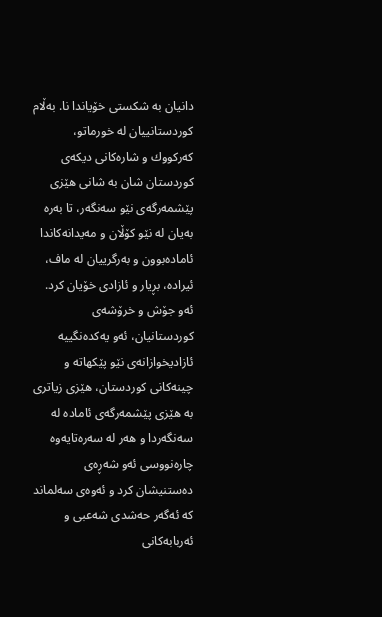دانیان به‌ شكستی خۆیاندا نا. به‌ڵام كوردستانییان له‌ خورماتو، كه‌ركووك و شاره‌كانی دیكه‌ی كوردستان شان به‌ شانی هێزی پێشمه‌رگه‌ی نێو سه‌نگه‌ر، تا به‌ره‌ به‌یان له‌ نێو كۆڵان و مه‌یدانه‌كاندا ئاماده‌بوون و به‌رگرییان له‌ ماف، ئیراده‌، بڕیار و ئازادی خۆیان كرد. ئه‌و جۆش و خرۆشه‌ی كوردستانیان، ئه‌و یه‌كده‌نگییه‌ ئازادیخوازانه‌ی نێو پێكهاته‌ و چینه‌كانی كوردستان، هێزی زیاتری به‌ هێزی پێشمه‌رگه‌ی ئاماده‌ له‌ سه‌نگه‌ردا و هه‌ر له‌ سه‌ره‌تایه‌وه‌ چاره‌نووسی ئه‌و شه‌ڕه‌ی ده‌ستنیشان كرد و ئه‌وه‌ی سه‌لماند كه‌ ئه‌گه‌ر حه‌شدی شه‌عبی و ئه‌ربابه‌كانی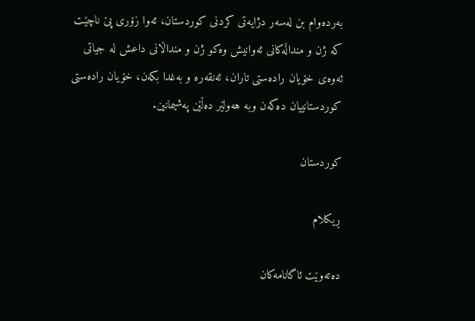به‌رده‌وام بن له‌سه‌ر دژایه‌تی كردنی كوردستان، ئه‌وا زۆری پێ ناچێت كه‌ ژن و منداڵه‌كانی ئه‌وانیش وه‌كو ژن و منداڵانی داعش له‌ جیاتی ئه‌وه‌ی خۆیان راده‌ستی تاران، ئه‌نقه‌ره‌ و به‌غدا بكه‌ن، خۆیان راده‌ستی كوردستانییان ده‌كه‌ن وبه‌ هه‌ولێر ده‌ڵێن په‌شیمانین.

کوردستان

ڕیکلام

دەتەوێت ئاگانامەکان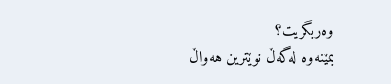وەربگریت؟
بمێنەوە لەگەڵ نوێترین هەواڵ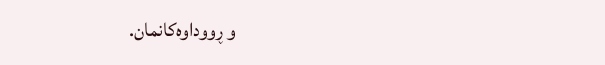و ڕووداوەکانمان.